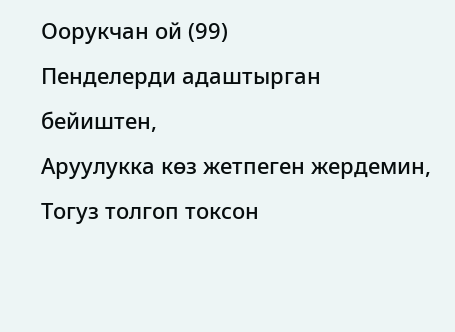Оорукчан ой (99)
Пенделерди адаштырган бейиштен,
Аруулукка көз жетпеген жердемин,
Тогуз толгоп токсон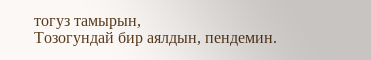тогуз тамырын,
Тозогундай бир аялдын, пендемин.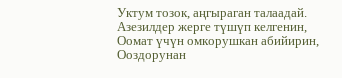Уктум тозок, аңгыраган талаадай.
Азезилдер жерге түшүп келгенин,
Оомат үчүн омкорушкан абийирин,
Ооздорунан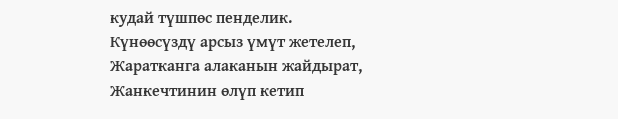кудай түшпөс пенделик.
Күнөөсүздү арсыз үмүт жетелеп,
Жаратканга алаканын жайдырат,
Жанкечтинин өлүп кетип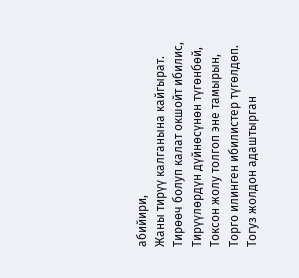абийири,
Жаны тирүү калганына кайгырат.
Тирөөч болуп калат окшойт ибилис,
Тирүүлөрдүн дүйнөсүнөн түгөнбөй,
Токсон жолу толгоп эне тамырын,
Торго илинген ибилистер түгөлдөп.
Тогуз жолдон адаштырган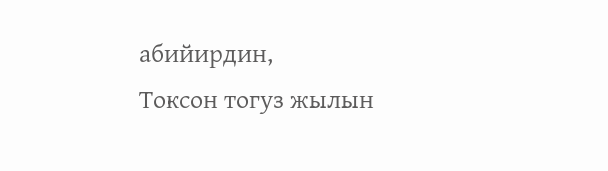абийирдин,
Токсон тогуз жылын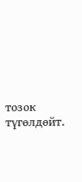тозок түгөлдөйт.